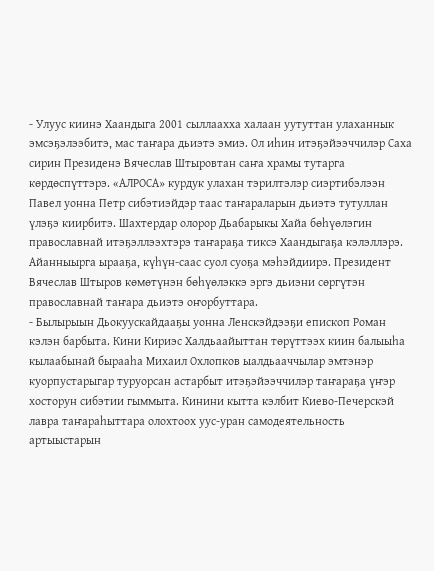- Улуус киинэ Хаандыга 2001 сыллаахха халаан уутуттан улаханнык эмсэҕэлээбитэ, мас таҥара дьиэтэ эмиэ. Ол иһин итэҕэйээччилэр Саха сирин Президенэ Вячеслав Штыровтан саҥа храмы тутарга көрдөспүттэрэ. «АЛРОСА» курдук улахан тэрилтэлэр сиэртибэлээн Павел уонна Петр сибэтиэйдэр таас таҥараларын дьиэтэ тутуллан үлэҕэ киирбитэ. Шахтердар олорор Дьабарыкы Хайа бөһүөлэгин православнай итэҕэллээхтэрэ таҥараҕа тиксэ Хаандыгаҕа кэлэллэрэ. Айанныырга ырааҕа, күһүн-саас суол суоҕа мэһэйдиирэ. Президент Вячеслав Штыров көмөтүнэн бөһүөлэккэ эргэ дьиэни сөргүтэн православнай таҥара дьиэтэ оҥорбуттара.
- Былырыын Дьокуускайдааҕы уонна Ленскэйдээҕи епископ Роман кэлэн барбыта. Кини Кириэс Халдьаайыттан төрүттээх киин балыыһа кылаабынай бырааһа Михаил Охлопков ыалдьааччылар эмтэнэр куорпустарыгар туруорсан астарбыт итэҕэйээччилэр таҥараҕа үҥэр хосторун сибэтии гыммыта. Кинини кытта кэлбит Киево-Печерскэй лавра таҥараһыттара олохтоох уус-уран самодеятельность артыыстарын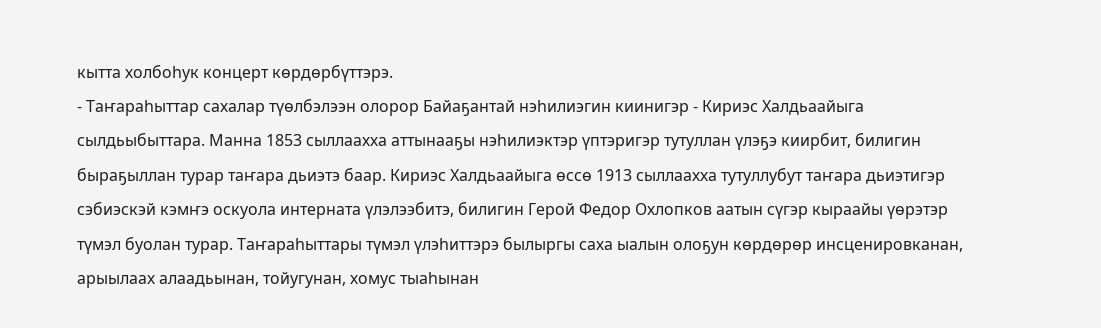кытта холбоһук концерт көрдөрбүттэрэ.
- Таҥараһыттар сахалар түөлбэлээн олорор Байаҕантай нэһилиэгин киинигэр - Кириэс Халдьаайыга сылдьыбыттара. Манна 1853 сыллаахха аттынааҕы нэһилиэктэр үптэригэр тутуллан үлэҕэ киирбит, билигин быраҕыллан турар таҥара дьиэтэ баар. Кириэс Халдьаайыга өссө 1913 сыллаахха тутуллубут таҥара дьиэтигэр сэбиэскэй кэмҥэ оскуола интерната үлэлээбитэ, билигин Герой Федор Охлопков аатын сүгэр кыраайы үөрэтэр түмэл буолан турар. Таҥараһыттары түмэл үлэһиттэрэ былыргы саха ыалын олоҕун көрдөрөр инсценировканан, арыылаах алаадьынан, тойугунан, хомус тыаһынан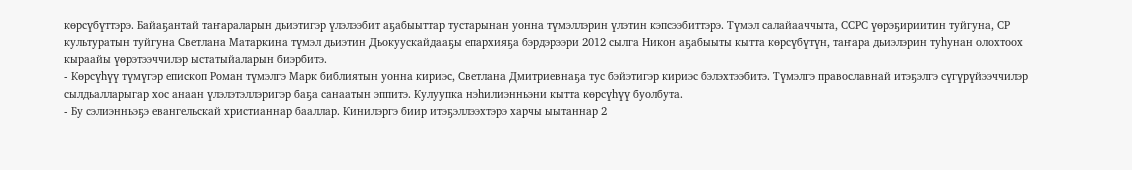көрсүбүттэрэ. Байаҕантай таҥараларын дьиэтигэр үлэлээбит аҕабыыттар тустарынан уонна түмэллэрин үлэтин кэпсээбиттэрэ. Түмэл салайааччыта, ССРС үөрэҕириитин туйгуна, СР культуратын туйгуна Светлана Матаркина түмэл дьиэтин Дьокуускайдааҕы епархияҕа бэрдэрээри 2012 сылга Никон аҕабыыты кытта көрсүбүтүн, таҥара дьиэлэрин туһунан олохтоох кыраайы үөрэтээччилэр ыстатыйаларын биэрбитэ.
- Көрсүһүү түмүгэр епископ Роман түмэлгэ Марк библиятын уонна кириэс, Светлана Дмитриевнаҕа тус бэйэтигэр кириэс бэлэхтээбитэ. Түмэлгэ православнай итэҕэлгэ сүгүрүйээччилэр сылдьалларыгар хос анаан үлэлэтэллэригэр баҕа санаатын эппитэ. Кулуупка нэһилиэнньэни кытта көрсүһүү буолбута.
- Бу сэлиэнньэҕэ евангельскай христианнар бааллар. Кинилэргэ биир итэҕэллээхтэрэ харчы ыытаннар 2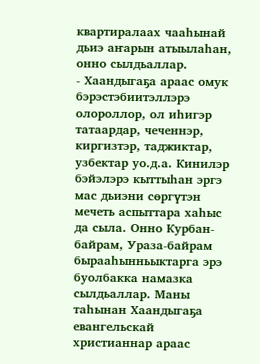квартиралаах чааһынай дьиэ аҥарын атыылаһан, онно сылдьаллар.
- Хаандыгаҕа араас омук бэрэстэбиитэллэрэ олороллор, ол иһигэр татаардар, чеченнэр, киргизтэр, таджиктар, узбектар уо.д.а. Кинилэр бэйэлэрэ кыттыһан эргэ мас дьиэни сөргүтэн мечеть аспыттара хаһыс да сыла. Онно Курбан-байрам, Ураза-байрам бырааһынньыктарга эрэ буолбакка намазка сылдьаллар. Маны таһынан Хаандыгаҕа евангельскай христианнар араас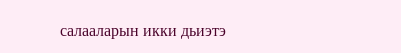салааларын икки дьиэтэ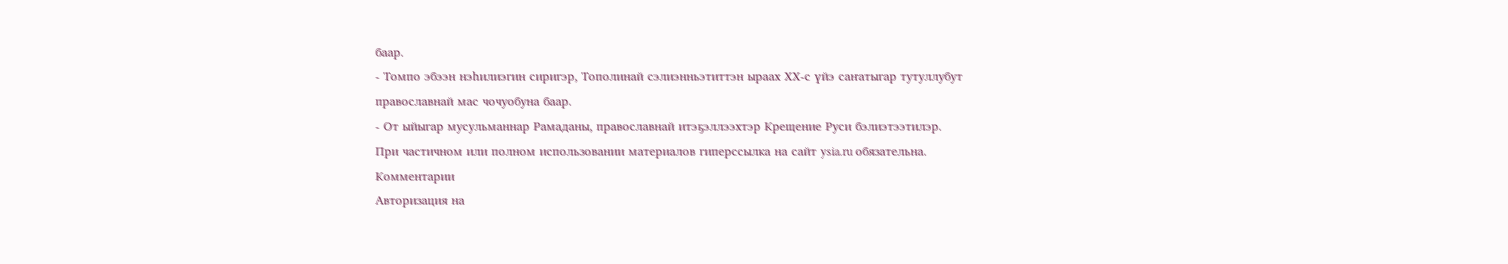баар.
- Томпо эбээн нэһилиэгин сиригэр, Тополинай сэлиэнньэтиттэн ыраах ХХ-с үйэ саҥатыгар тутуллубут православнай мас чочуобуна баар.
- От ыйыгар мусульманнар Рамаданы, православнай итэҕэллээхтэр Крещение Руси бэлиэтээтилэр.
При частичном или полном использовании материалов гиперссылка на сайт ysia.ru обязательна.
Комментарии
Авторизация на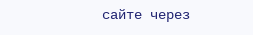сайте через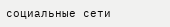социальные сети